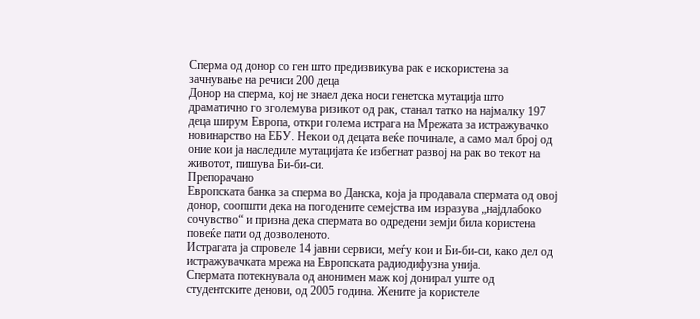Сперма од донор со ген што предизвикува рак е искористена за зачнување на речиси 200 деца
Донор на сперма, кој не знаел дека носи генетска мутација што драматично го зголемува ризикот од рак, станал татко на најмалку 197 деца ширум Европа, откри голема истрага на Мрежата за истражувачко новинарство на ЕБУ. Некои од децата веќе починале, а само мал број од оние кои ја наследиле мутацијата ќе избегнат развој на рак во текот на животот, пишува Би-би-си.
Препорачано
Европската банка за сперма во Данска, која ја продавала спермата од овој донор, соопшти дека на погодените семејства им изразува „најдлабоко сочувство“ и призна дека спермата во одредени земји била користена повеќе пати од дозволеното.
Истрагата ја спровеле 14 јавни сервиси, меѓу кои и Би-би-си, како дел од истражувачката мрежа на Европската радиодифузна унија.
Спермата потекнувала од анонимен маж кој донирал уште од студентските денови, од 2005 година. Жените ја користеле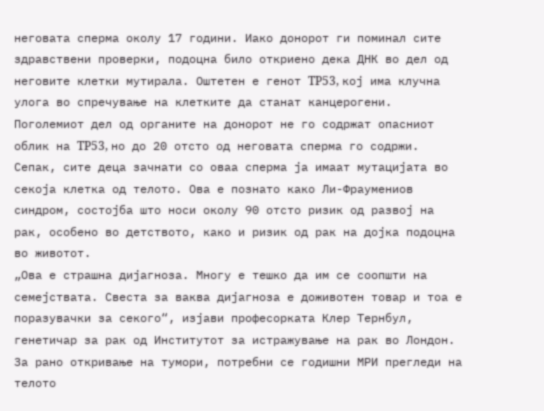неговата сперма околу 17 години. Иако донорот ги поминал сите здравствени проверки, подоцна било откриено дека ДНК во дел од неговите клетки мутирала. Оштетен е генот TP53, кој има клучна улога во спречување на клетките да станат канцерогени.
Поголемиот дел од органите на донорот не го содржат опасниот облик на TP53, но до 20 отсто од неговата сперма го содржи. Сепак, сите деца зачнати со оваа сперма ја имаат мутацијата во секоја клетка од телото. Ова е познато како Ли-Фраумениов синдром, состојба што носи околу 90 отсто ризик од развој на рак, особено во детството, како и ризик од рак на дојка подоцна во животот.
„Ова е страшна дијагноза. Многу е тешко да им се соопшти на семејствата. Свеста за ваква дијагноза е доживотен товар и тоа е поразувачки за секого“, изјави професорката Клер Тернбул, генетичар за рак од Институтот за истражување на рак во Лондон.
За рано откривање на тумори, потребни се годишни МРИ прегледи на телото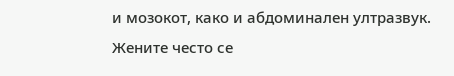и мозокот, како и абдоминален ултразвук. Жените често се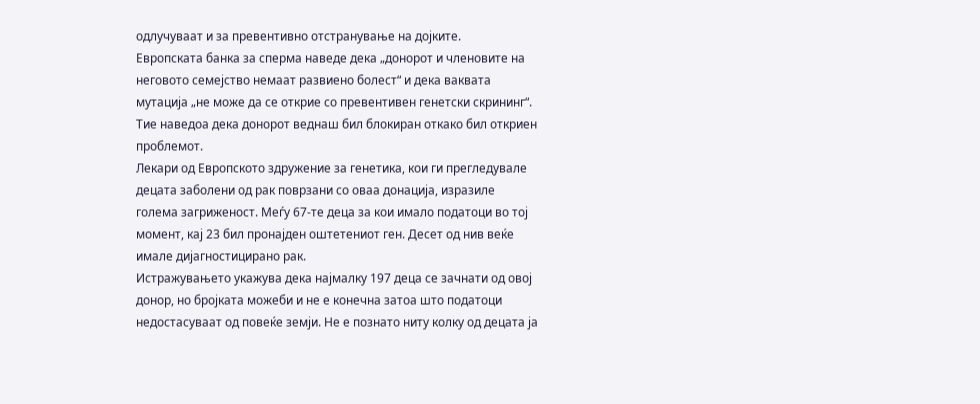одлучуваат и за превентивно отстранување на дојките.
Европската банка за сперма наведе дека „донорот и членовите на неговото семејство немаат развиено болест“ и дека ваквата мутација „не може да се открие со превентивен генетски скрининг“. Тие наведоа дека донорот веднаш бил блокиран откако бил откриен проблемот.
Лекари од Европското здружение за генетика, кои ги прегледувале децата заболени од рак поврзани со оваа донација, изразиле голема загриженост. Меѓу 67-те деца за кои имало податоци во тој момент, кај 23 бил пронајден оштетениот ген. Десет од нив веќе имале дијагностицирано рак.
Истражувањето укажува дека најмалку 197 деца се зачнати од овој донор, но бројката можеби и не е конечна затоа што податоци недостасуваат од повеќе земји. Не е познато ниту колку од децата ја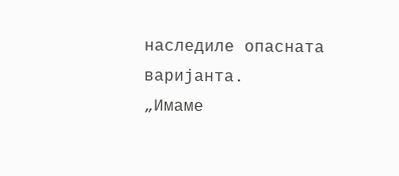наследиле опасната варијанта.
„Имаме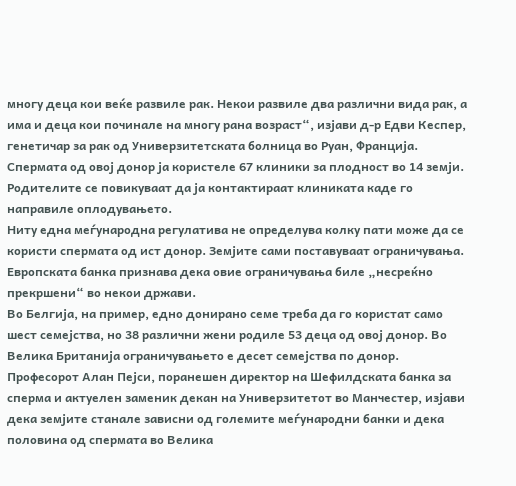многу деца кои веќе развиле рак. Некои развиле два различни вида рак, а има и деца кои починале на многу рана возраст“, изјави д-р Едви Кеспер, генетичар за рак од Универзитетската болница во Руан, Франција.
Спермата од овој донор ја користеле 67 клиники за плодност во 14 земји. Родителите се повикуваат да ја контактираат клиниката каде го направиле оплодувањето.
Ниту една меѓународна регулатива не определува колку пати може да се користи спермата од ист донор. Земјите сами поставуваат ограничувања. Европската банка признава дека овие ограничувања биле „несреќно прекршени“ во некои држави.
Во Белгија, на пример, едно донирано семе треба да го користат само шест семејства, но 38 различни жени родиле 53 деца од овој донор. Во Велика Британија ограничувањето е десет семејства по донор.
Професорот Алан Пејси, поранешен директор на Шефилдската банка за сперма и актуелен заменик декан на Универзитетот во Манчестер, изјави дека земјите станале зависни од големите меѓународни банки и дека половина од спермата во Велика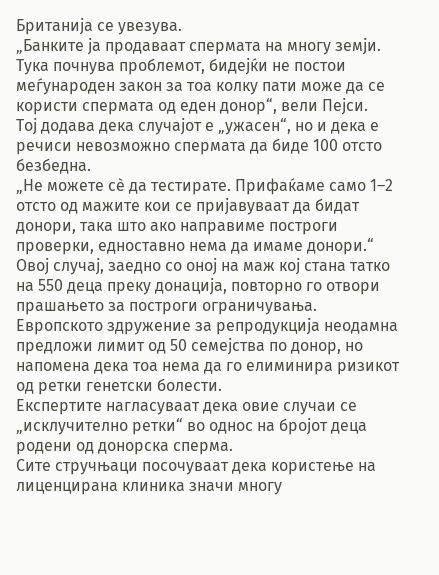Британија се увезува.
„Банките ја продаваат спермата на многу земји. Тука почнува проблемот, бидејќи не постои меѓународен закон за тоа колку пати може да се користи спермата од еден донор“, вели Пејси.
Тој додава дека случајот е „ужасен“, но и дека е речиси невозможно спермата да биде 100 отсто безбедна.
„Не можете сè да тестирате. Прифаќаме само 1–2 отсто од мажите кои се пријавуваат да бидат донори, така што ако направиме построги проверки, едноставно нема да имаме донори.“
Овој случај, заедно со оној на маж кој стана татко на 550 деца преку донација, повторно го отвори прашањето за построги ограничувања.
Европското здружение за репродукција неодамна предложи лимит од 50 семејства по донор, но напомена дека тоа нема да го елиминира ризикот од ретки генетски болести.
Експертите нагласуваат дека овие случаи се „исклучително ретки“ во однос на бројот деца родени од донорска сперма.
Сите стручњаци посочуваат дека користење на лиценцирана клиника значи многу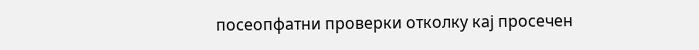посеопфатни проверки отколку кај просечен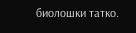биолошки татко.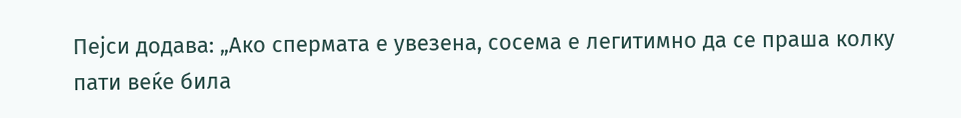Пејси додава: „Ако спермата е увезена, сосема е легитимно да се праша колку пати веќе била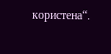користена“.